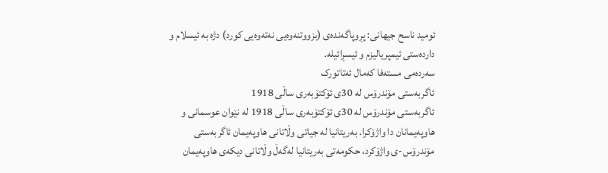ئومید ناسح جیهانی: پڕوپاگەندەی (بزووتنەوەیی نەتەوەیی کورد) دژە بە ئیسلام و داردەستی ئیمپریالیزم و ئیسڕائیلە.
سەردەمی مستەفا کەمال ئەتاتورک
ئاگربەستی مۆندرۆس لە 30ی ئۆکتۆبەری ساڵی 1918
ئاگربەستی مۆندرۆس لە 30ی ئۆکتۆبەری ساڵی 1918 لە نێوان عوسمانی و هاوپەیمانان دا واژۆکرا. بەریتانیا لە جیاتی وڵاتانی هاوپەیمان ئاگربەستی مۆندرۆس-ی واژۆکرد، حکومەتی بەریتانیا لەگەڵ وڵاتانی دیکەی هاوپەیمان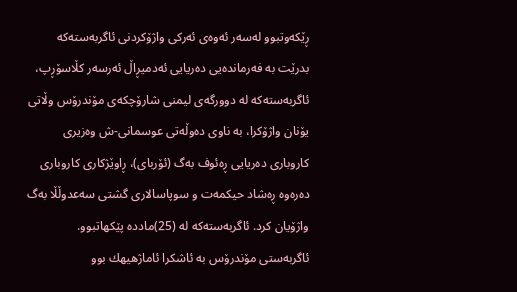ڕێکەوتبوو لەسەر ئەوەی ئەرکی واژۆکردنی ئاگربەستەکە بدرێت بە فەرماندەیی دەریایی ئەدمیڕاڵ ئەرسەر کڵاسۆڕپ، ئاگربەستەکە لە دوورگەی لیمنی شارۆچکەی مۆندرۆس وڵاتی یۆنان واژۆکرا، بە ناوی دەوڵەتی عوسمانی-ش وەزیری کاروباری دەریایی ڕەئوف بەگ (ئۆربای)، ڕاوێژکاری کاروباری دەرەوە ڕەشاد حیکمەت و سوپاسالاری گشتی سەعدوڵڵا بەگ واژۆیان کرد. ئاگربەستەکە لە (25)ماددە پێکهاتبوو.
ئاگربەستی مۆندرۆس به ئاشكرا ئاماژهیهك بوو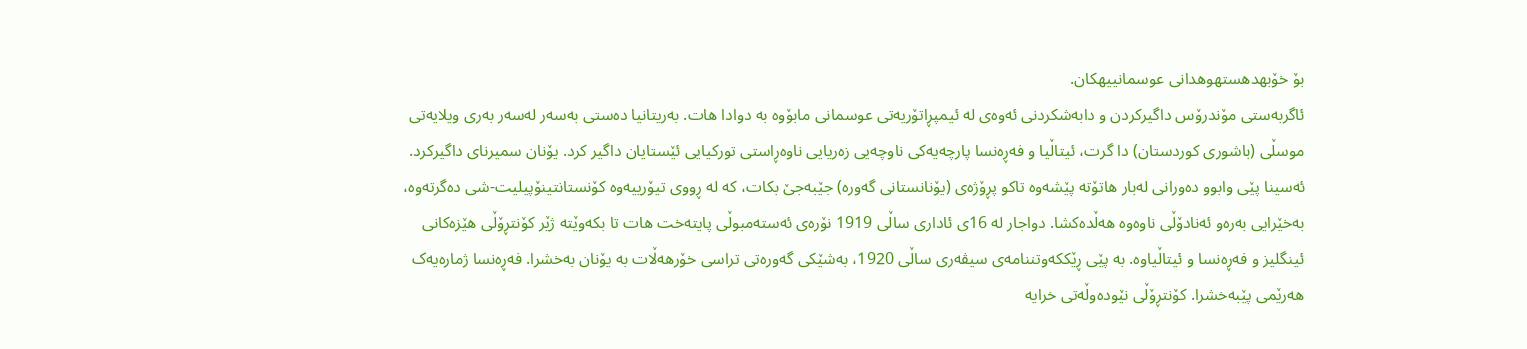بۆ خۆبهدهستهوهدانی عوسمانییهكان.
ئاگربەستی مۆندرۆس داگیرکردن و دابەشکردنی ئەوەی لە ئیمپڕاتۆریەتی عوسمانی مابۆوە بە دوادا هات. بەریتانیا دەستی بەسەر لەسەر بەری ویلایەتی موسڵی (باشوری کوردستان) دا گرت، ئیتاڵیا و فەڕەنسا پارچەیەکی ناوچەیی زەریایی ناوەڕاستی تورکیایی ئێستایان داگیر کرد. یۆنان سمیرنای داگیرکرد. ئەسینا پێی وابوو دەورانی لەبار هاتۆتە پێشەوە تاکو پڕۆژەی (یۆنانستانی گەورە) جێبەجێ بکات، کە لە ڕووی تیۆرییەوە کۆنستانتینۆپیلیت-شی دەگرتەوە، بەخێرایی بەرەو ئەنادۆڵی ناوەوە هەڵدەکشا. دواجار لە 16ی ئاداری ساڵی 1919 نۆرەی ئەستەمبوڵی پایتەخت هات تا بکەوێتە ژێر کۆنتڕۆڵی هێزەکانی ئینگلیز و فەڕەنسا و ئیتاڵیاوە. بە پێی ڕێککەوتننامەی سیڤەری ساڵی 1920، بەشێکی گەورەتی تراسی خۆرهەڵات بە یۆنان بەخشرا. فەڕەنسا ژمارەیەک هەرێمی پێبەخشرا. کۆنتڕۆڵی نێودەوڵەتی خرایە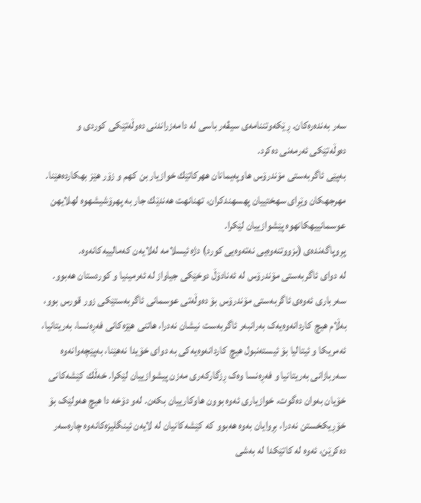سەر بەندەرەکان. ڕێکەوتننامەی سیڤەر باسی لە دامەزراندنی دەوڵەتێکی کوردی و دەوڵەتێکی ئەرمەنی دەکرد.
بەپێی ئاگربەستی مۆندرۆس هاوپەیمانان ههركاتێك خوازیار بن كهم و زۆر هێز بهکاردەهێنا. مهرجهكان وێڕای سهختییان پهسهندكران، تهنانهت هەندێك جار به پهرۆشیشهوه لهلایهن عوسمانییهكانهوه پێشوازییان لێكرا.
پڕوپاگەندەی (بزووتنەوەیی نەتەوەیی کورد) دژە ئیسلامە لەلایەن کەمالییەکانەوە.
لە دوای ئاگربەستی مۆندرۆس له ئەنادۆڵ دوخێكى جياواز لە ئەرمینیا و کوردستان هەبوو. سەرباری ئەوەی ئاگربەستی مۆندرۆس بۆ دەوڵەتی عوسمانی ئاگربەستێكى زور قورس بوو، بەڵام هیچ کاردانەوەیەک بەرانبەر ئاگربەست نیشان نەدرا، هاتنی هێزەکانی فەڕەنسا، بەریتانیا، ئەمریکا و ئيتاليا بۆ ئيستەنبول هیچ کاردانەوەیەکی بە دوای خۆیدا نەهێنا، بەپێچەوانەوە سەربازانی بەریتانیا و فەڕەنسا وەک ڕزگارکەری مەزن پیشوازییان لێكرا. خەڵك كێشەکانی خۆیان بەوان دەگوت، خوازیاری ئەوە بوون هاوكارییان بكەن. لەو دۆخە دا هیچ هەولێک بۆ خۆڕیکخستن نەدرا، بڕوایان بەوه هەبوو کە کێشەکانیان له لایەن ئینگلیزەكانەوە چارەسەر دەکرێن، ئەوە لە كاتێكدا له بەشی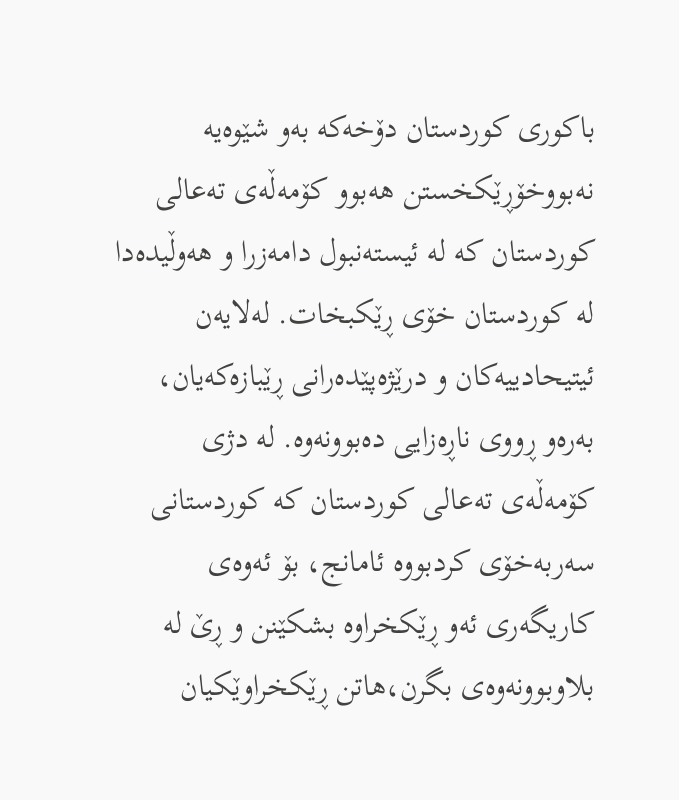باکوری کوردستان دۆخەکە بەو شێوەیە نەبووخۆڕێكخستن هەبوو كۆمەڵەی تەعالی کوردستان کە لە ئیستەنبول دامەزرا و هەوڵیدەدا لە كوردستان خۆی ڕێکبخات. لەلایەن ئیتيحادييەكان و درێژەپێدەرانی ڕێبازەکەیان، بەرەو ڕووی ناڕەزایی دەبوونەوە. لە دژى كۆمەڵەی تەعالی کوردستان که کوردستانی سەربەخۆی کردبووە ئامانج، بۆ ئەوەی کاریگەری ئەو ڕێکخراوە بشکێنن و ڕێ له بلاوبوونەوەی بگرن،هاتن ڕێکخراوێکیان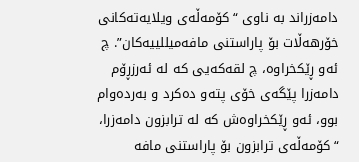دامەزراند به ناوی “كۆمەڵەى ویلایەتەکانی خۆرهەڵات بۆ پاراستنی مافەميللييەكان”. چ ئەو ڕێکخراوە، چ لقەکەیی کە لە ئەرزڕۆم دامەزرا پێگەی خۆی پتەو دەکرد و بەردەوام بوو، ئەو ڕێکخراوەش کە لە ترابزون دامەزرا، “کۆمەڵەی ترابزون بۆ پاراستنی مافە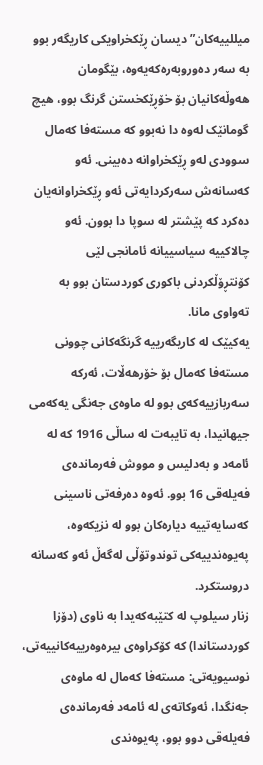ميللييەكان” ديسان ڕێكخراویکی کاریگەر بوو بە سەر دەوروبەرەکەیەوە، بێگومان هەوڵەکانیان بۆ خۆڕێکخستن گرنگ بوو، هیچ گومانێک لەوە دا نەبوو کە مستەفا کەمال سوودی لەو ڕێکخراوانە دەبینی. ئەو کەسانەش سەرکردایەتی ئەو ڕێکخراوانەیان دەکرد کە پێشتر لە سوپا دا بوون. ئەو چالاکییە سیاسییانە ئامانجی لێی کۆنتڕۆڵکردنی باکوری کوردستان بوو بە تەواوی مانا.
یەکیێک لە کاریگەرییە گرنگەکانی چوونی مستەفا کەمال بۆ خۆرهەڵات، ئەرکە سەربازییەکەی بوو لە ماوەی جەنگی یەکەمی جيهانيدا، بە تایبەت لە ساڵی 1916 کە لە ئامەد و بەدلیس و مووش فەرماندەی فەیلەقی 16 بوو. ئەوە دەرفەتی ناسینی کەسایەتییە دیارەکان بوو لە نزیکەوە، پەیوەندییەکی توندوتۆڵی لەگەڵ ئەو کەسانە دروستکرد.
زنار سیلوپ لە کتێبەکەیدا بە ناوی (دۆزا کوردستاندا) کە کۆکراوەی بیرەوەرییەکانییەتی، نوسیویەتی: مستەفا كەمال لە ماوەی جەنگدا، ئەوکاتەی له ئامەد فەرماندەی فەیلەقی دوو بوو، پەیوەندی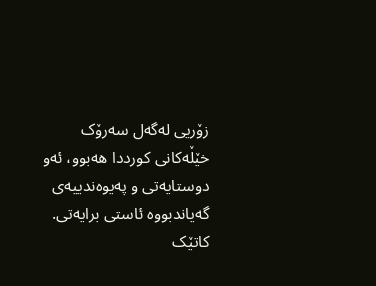زۆریی لەگەل سەرۆک خێڵەکانی کورددا هەبوو، ئەو دوستایەتی و پەیوەندییەی گەیاندبووه ئاستی برایەتی.
کاتێک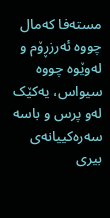مستەفا کەمال چووە ئەرزڕۆم و لەوێوە چووە سیواس، یەکێک لەو پرس و باسە سەرەکییانەی بیری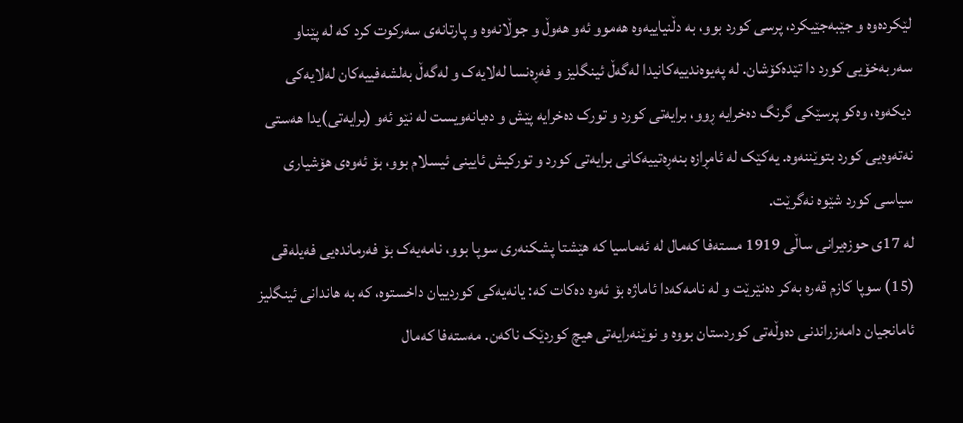لێکردەوە و جێبەجێیکرد، پرسی کورد بوو، بە دڵنیاییەوە هەموو ئەو هەوڵ و جوڵانەوە و پارتانەی سەرکوت کرد کە لە پێناو سەربەخۆیی کورد دا تێدەکۆشان. لە پەیوەندییەکانیدا لەگەڵ ئینگلیز و فەڕەنسا لەلایەک و لەگەڵ بەلشەفییەکان لەلایەکی دیکەوە، وەکو پرسێکی گرنگ دەخرایە ڕوو، برایەتی کورد و تورک دەخرایە پێش و دەیانەویست لە نێو ئەو (برایەتی)یدا هەستی نەتەوەیی کورد بتوێننەوە. یەکێک لە ئامڕازە بنەڕەتییەکانی برایەتی کورد و تورکیش ئایینی ئیسلام بوو، بۆ ئەوەی هۆشیاری سیاسی کورد شێوە نەگرێت.
لە 17ی حوزەیرانی ساڵی 1919 مستەفا کەمال لە ئەماسیا کە هێشتا پشکنەری سوپا بوو، نامەیەک بۆ فەرماندەیی فەیلەقی (15) سوپا کازم قەرە بەکر دەنێرێت و لە نامەکەدا ئاماژە بۆ ئەوە دەکات کە: یانەیەکی کوردییان داخستوە، کە بە هاندانی ئینگلیز ئامانجیان دامەزراندنی دەوڵەتی کوردستان بووە و نوێنەرایەتی هیچ کوردێک ناکەن. مەستەفا کەمال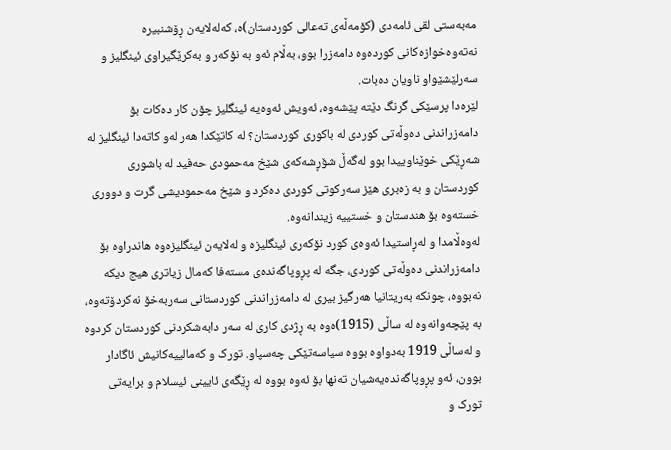مەبەستی لقی ئامەدی (کۆمەڵەی تەعالی کوردستان)ە، کەلەلایەن ڕۆشنبیرە نەتەوەخوازەکانی کوردەوە دامەزرا بوو، بەڵام ئەو بە نۆکەر و بەکرێگیراوی ئینگلیز و سەرلێشێواو ناویان دەبات.
لێرەدا پرسێکی گرنگ دێتە پێشەوە، ئەویش ئەوەیە ئینگلیز چۆن کار دەکات بۆ دامەزراندنی دەوڵەتی کوردی لە باکوری کوردستان؟ لە کاتێکدا هەر لەو کاتەدا ئینگلیز لە شەڕێکی خوێناوییدا بوو لەگەڵ شۆڕشەکەی شێخ مەحمودی حەفید لە باشوری کوردستان و بە زەبری هێز سەرکوتی کوردی دەکرد و شێخ مەحمودیشی گرت و دووری خستەوە بۆ هندستان و خستییە زیندانەوە.
لەوەڵامدا و لەڕاستیدا ئەوەی کورد نۆکەری ئینگلیزە و لەلایەن ئینگلیزەوە هاندراوە بۆ دامەزراندنی دەوڵەتی کوردی، جگە لە پڕوپاگەندەی مستەفا کەمال زیاتری هیج دیکە نەبووە، چونکە بەریتانیا هەرگیز بیری لە دامەزراندنی کوردستانی سەربەخۆ نەکردۆتەوە، بە پێچەوانەوە لە ساڵی (1915)ەوە بە ڕژدی کاری لە سەر دابەشکردنی کوردستان کردوە و لەساڵی 1919 بەدواوە بووە سیاسەتێکی چەسپاو. تورک و کەمالییەکانیش ئاگادار بوون، ئەو پڕوپاگەندەیەشیان تەنها بۆ ئەوە بووە لە ڕێگەی ئایینی ئیسلام و برایەتی تورک و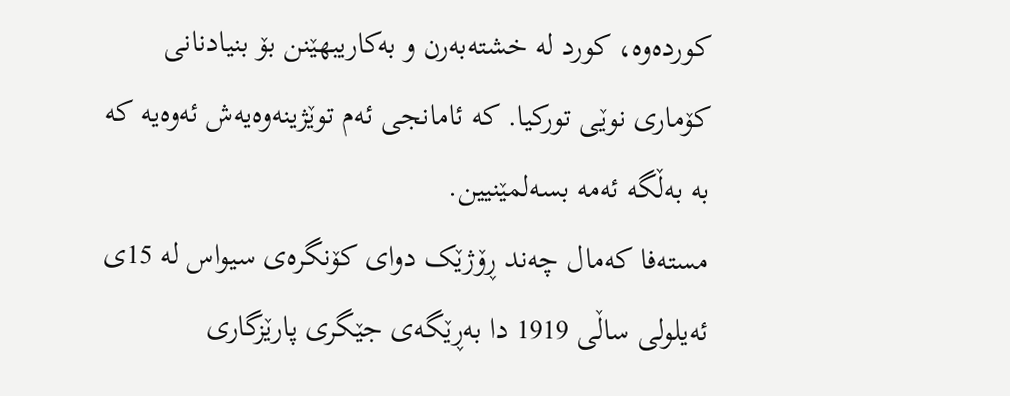کوردەوە، کورد لە خشتەبەرن و بەکاریبهێنن بۆ بنیادنانی کۆماری نوێی تورکیا. کە ئامانجی ئەم توێژینەوەیەش ئەوەیە کە بە بەڵگە ئەمە بسەلمێنیین.
مستەفا کەمال چەند ڕۆژێک دوای کۆنگرەی سیواس لە 15ی ئەیلولی ساڵی 1919 دا بەڕێگەی جێگری پارێزگاری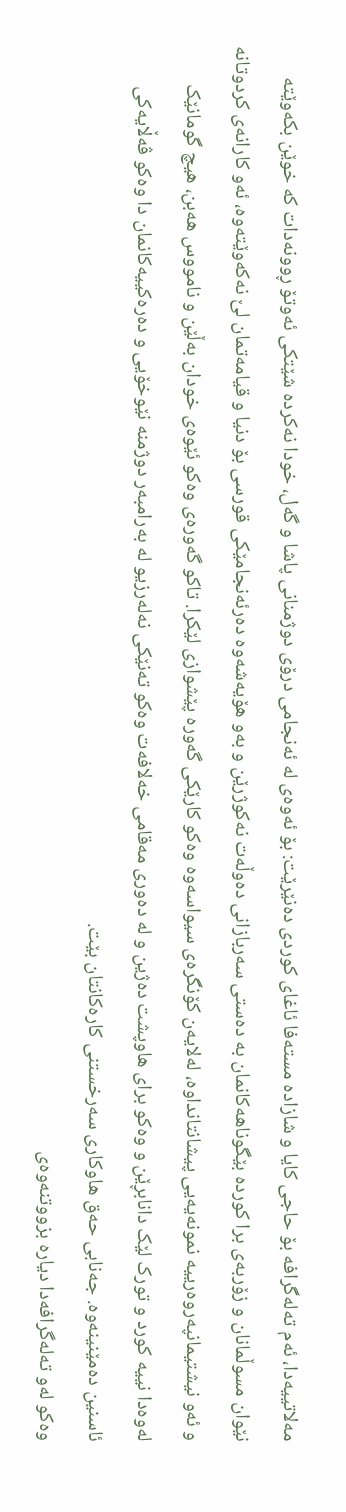مەلاتییەدا، ئەم تەلەگرافە بۆ حاجی کایا و شازادە مستەفا ئاغای کوردی دەنێرێت: بۆ ئەوەی لە ئەنجامی درۆی دوژمنانی پاشا و گەل، خودا نەکردە شێتکی ئەوتۆ ڕوونەدات کە خوێن بکەوێتە نێوان مسوڵمانان و زۆربەی برا کوردە بێگوناهەکانمان بە دەستی سەربازانی دەوڵەت نەکوژرێن و بەو هۆیەشەوە دەرئەنجامێکی قورسی بۆ دنیا و قیامەتمان لێ نەکەوێتەوە، ئەو کارانەی کردوتانە و ئەو نیشتیمانپەروەرییە نمونەیەیی پیشانتانداوە، لەلایەن کۆنگرەی سیواسەوە وەکو کارێکی گەورە پێشوازی لێکرا. تاکو گەورەی وەکو ئێوەی خودان بەڵێن و نامووس هەبن، هیچ گومانێک لەوەدا نییە کورد و تورک لێک دانابڕێن و وەکو برای هاوپشت دەژین و لە دەوری مەقامی خەلافەت وەکو تەنێکی نەلەرزیو لە بەرامبەر دوژمنە نێوخۆیی و دەرەکییەکانمان دا وەکو ڤەڵایەکی ئاسنین دەمێنینەوە. جەنابی حەق هاوکاری سەرخستنی کارەکانتان بێت.
وەکو لەو تەلەگرافەدا دیارە بزووتنەوەی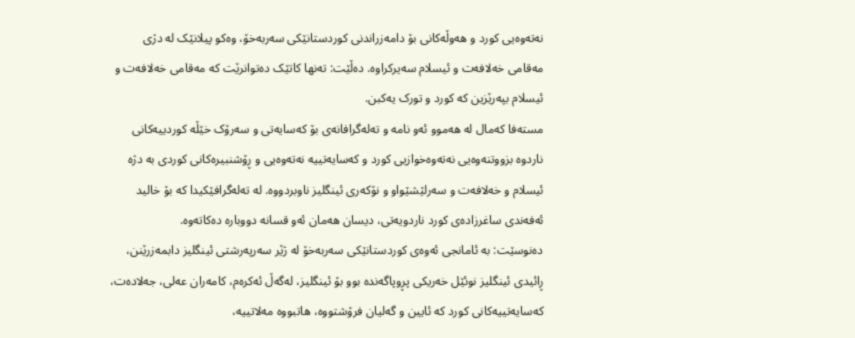نەتەوەیی کورد و هەوڵەکانی بۆ دامەزراندنی کوردستانێکی سەربەخۆ، وەکو پیلانێک لە دژی مەقامی خەلافەت و ئیسلام سەیرکراوە. دەڵێت: تەنها کاتێک دەتوانرێت کە مەقامی خەلافەت و ئیسلام بپەرێزین کە کورد و تورک یەکبن.
مستەفا کەمال لە هەموو ئەو نامە و تەلەگرافانەی بۆ کەسایەتی و سەرۆک خێڵە کوردییەکانی ناردوە بزووتنەوەیی نەتەوەخوازیی کورد و کەسایەتییە نەتەوەیی و ڕۆشنبیرەکانی کوردی بە دژە ئیسلام و خەلافەت و سەرلێشێواو و نۆکەری ئینگلیز ناوبردووە. لە تەلەگرافێکیدا کە بۆ خالید ئەفەندی ساغرزادەی کورد ناردویەتی، دیسان هەمان ئەو قسانە دووبارە دەکاتەوە.
دەنوسێت: بە ئامانجی ئەوەی کوردستانێکی سەربەخۆ لە ژێر سەرپەرشتی ئینگلیز دابمەزرێنن، ڕائیدی ئینگلیز نوئێل خەریکی پڕوپاگەندە بوو بۆ ئینگلیز، لەگەڵ ئەکرەم، کامەران عەلی، جەلادەت، کەسایەتییەکانی کورد کە ئایین و گەلیان فرۆشتووە، هاتبووە مەلاتییە،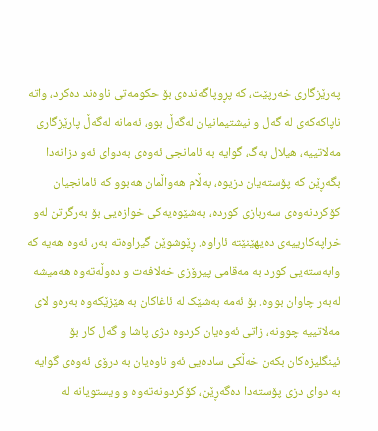پەرێزگاری خەرپێت، کە پڕوپاگەندەی بۆ حکومەتی ناوەند دەکرد، واتە ناپاکەکەی لە گەل و نیشتیمانیان لەگەڵ بوو، ئەمانە لەگەڵ پارێزگاری مەلاتییە، هیلال بەگ، گوایە بە ئامانجی ئەوەی بەدوای ئەو دزانەدا بگەڕێن کە پۆستەیان دزیوە، بەڵام هەواڵمان هەبوو کە ئامانجیان کۆکردنەوەی سەربازی کوردە، بەشێوەیەکی خوازەیی بۆ بەرگرتن لەو خراپەکارییەی دەیهێنێتە ئاراوە. ڕێوشوێن گیراوەتە بەر، ئەوە هەیە کە وابەستەیی کورد بە مەقامی پیرۆزی خەلافەت و دەوڵەتەوە هەمیشە لەبەر چاوان بووە. بۆ ئەمە بەشێک لە ئاغاکان بە هێزێکەوە بەرەو لای مەلاتییە چوونە، زاتی ئەوەیان کردوە دژی پاشا و گەل کار بۆ ئینگلیزەکان بکەن خەڵکی سادەیی ئەو ناوەیان بە درۆی ئەوەی گوایە بە دوای دزی پۆستەدا دەگەڕێن، کۆکردونەتەوە و ویستویانە لە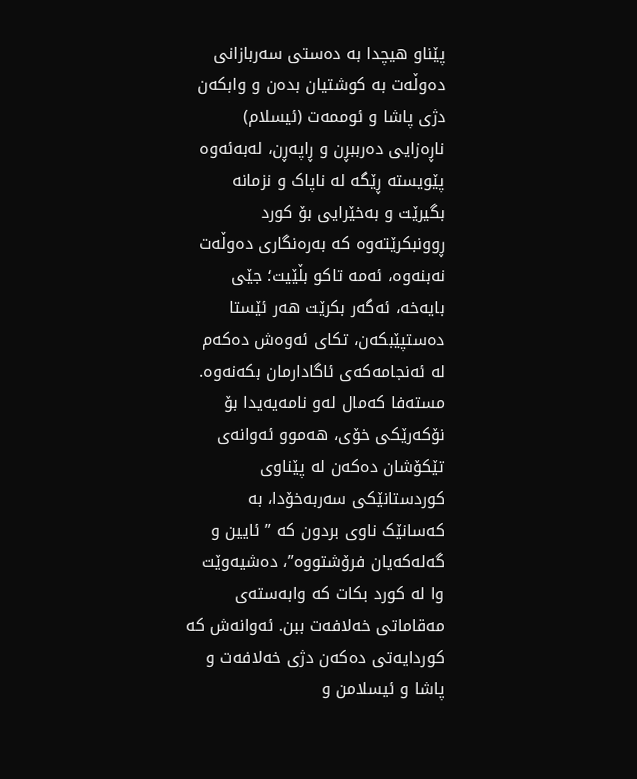پێناو هیچدا بە دەستی سەربازانی دەوڵەت بە کوشتیان بدەن و وابکەن دژی پاشا و ئوممەت (ئیسلام) ناڕەزایی دەرببڕن و ڕاپەڕن، لەبەئەوە پێویستە ڕێگە لە ناپاک و نزمانە بگیرێت و بەخێرایی بۆ کورد ڕوونبکرێتەوە کە بەرەنگاری دەوڵەت نەبنەوە، ئەمە تاکو بڵێیت؛ جێی بایەخە، ئەگەر بکرێت هەر ئێستا دەستپێبکەن، تکای ئەوەش دەکەم لە ئەنجامەکەی ئاگادارمان بکەنەوە.
مستەفا کەمال لەو نامەیەیدا بۆ نۆکەرێکی خۆی، هەموو ئەوانەی تێکۆشان دەکەن لە پێناوی کوردستانێکی سەربەخۆدا، بە کەسانێک ناوی بردون کە ” ئایین و گەلەکەیان فرۆشتووە”، دەشیەوێت وا لە کورد بکات کە وابەستەی مەقاماتی خەلافەت ببن. ئەوانەش کە کوردایەتی دەکەن دژی خەلافەت و پاشا و ئیسلامن و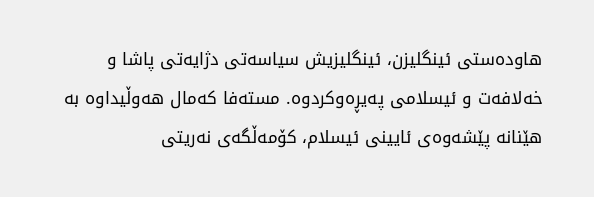هاودەستی ئینگلیزن، ئینگلیزیش سیاسەتی دژایەتی پاشا و خەلافەت و ئیسلامی پەیڕەوکردوە. مستەفا کەمال هەوڵیداوە بە هێنانە پێشەوەی ئایینی ئیسلام، کۆمەڵگەی نەریتی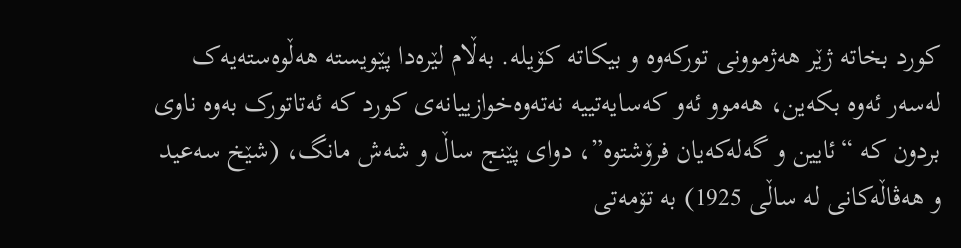کورد بخاتە ژێر هەژموونی تورکەوە و بیکاتە کۆیلە. بەڵام لێرەدا پێویستە هەڵوەستەیەک لەسەر ئەوە بکەین، هەموو ئەو کەسایەتییە نەتەوەخوازییانەی کورد کە ئەتاتورک بەوە ناوی بردون کە “ئایین و گەلەکەیان فرۆشتوە”، دوای پێنج ساڵ و شەش مانگ، (شێخ سەعید و هەڤاڵەکانی لە ساڵی 1925) بە تۆمەتی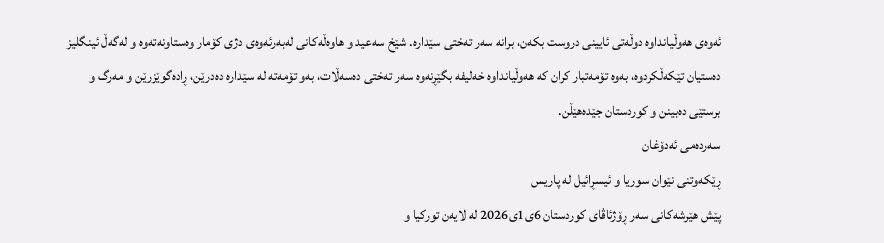ئەوەی هەوڵیانداوە دوڵەتی ئایینی دروست بکەن، برانە سەر تەختی سێدارە. شێخ سەعید و هاوەڵەکانی لەبەرئەوەی دژی کۆمار وەستاونەتەوە و لەگەڵ ئینگلیز دەستیان تێکەڵکردوە، بەوە تۆمەتبار کران کە هەوڵیانداوە خەلیفە بگێڕنەوە سەر تەختی دەسەڵات، بەو تۆمەتە لە سێدارە دەدرێن، ڕادەگوێزرێن و مەرگ و برستێی دەبینن و کوردستان جێدەهێڵن.
سەردەمی ئەدۆغان
ڕێکەوتنی نێوان سوریا و ئیسڕائیل لە پاریس
پێش هێرشەکانی سەر ڕۆژئاڤای کوردستان 6ی1ی2026 لە لایەن تورکیا و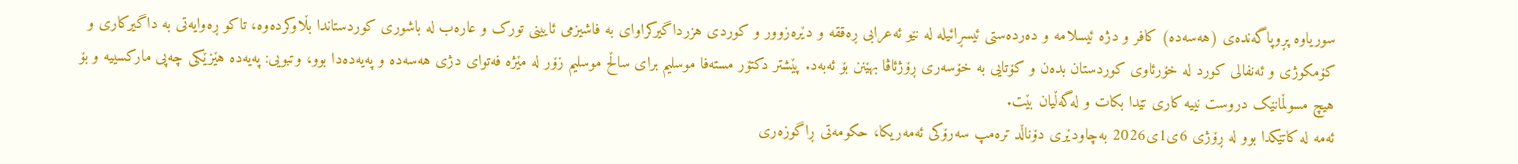سوریاوە پڕوپاگەندەی (هەسەدە) کافر و دژە ئیسلامە و دەردەستی ئیسڕائیلە لە نێو ئەعرابی ڕەققه و دێرەزوور و کوردی هزرداگیرکراوای بە فاشیزمی ئایینی تورک و عارەب لە باشوری کوردستاندا بڵاوکردەوە، تاکو ڕەوایەتی بە داگیرکاری و کۆمکوژی و ئەنفالی کورد لە خۆرئاوی کوردستان بدەن و کۆتایی بە خۆسەری ڕۆژئاڤا بهێنن بۆ ئەبەد. پێشتر دکتۆر مستەفا موسلیم برای ساڵح موسلیم زۆر لە مێژە فەتوای دژی هەسەدە و پەیەدەدا بوو، وتبویی: پەیەدە هێزێکی چەپی مارکسییە و بۆ هیچ مسوڵمانێک دروست نییە کاری تێدا بکات و لەگەڵیان بێت.
ئەمە لە کاتێکدا بوو لە ڕۆژی 6ی1ی2026 بەچاودێری دۆناڵد ترەمپ سەرۆکی ئەمەریکا، حکومەتی ڕاگوزەری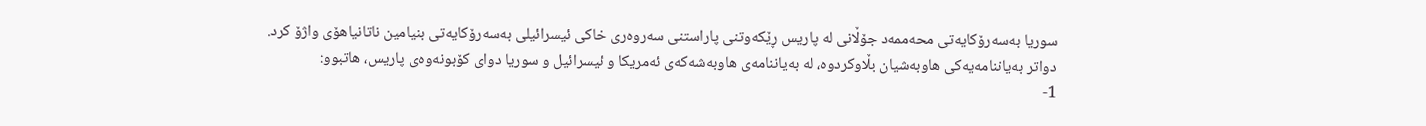سوریا بەسەرۆکایەتی محەممەد جۆڵانی لە پاریس ڕێکەوتنی پاراستنی سەروەری خاکی ئیسرائیلی بەسەرۆکایەتی بنیامین ناتانیاهۆی واژۆ کرد. دواتر بەیاننامەیەکی هاوبەشیان بڵاوکردوە، لە بەیاننامەی هاوبەشەکەی ئەمریکا و ئیسرائیل و سوریا دوای کۆبونەوەی پاریس، هاتبوو:
1-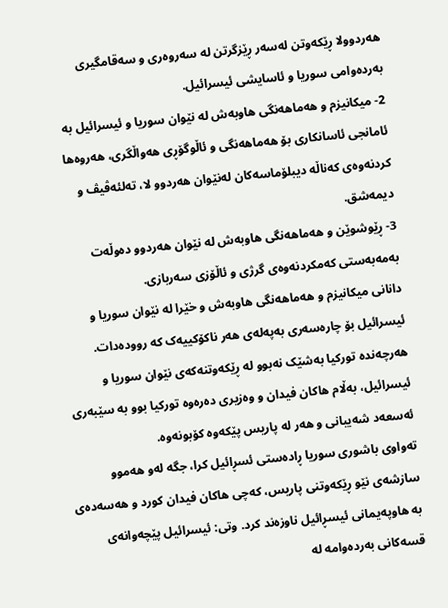هەردوولا ڕێکەوتن لەسەر ڕێزگرتن لە سەروەری و سەقامگیری بەردەوامی سوریا و ئاسایشی ئیسرائیل.
2- میکانیزم و هەماهەنگی هاوبەش لە نێوان سوریا و ئیسرائیل بە ئامانجی ئاسانکاری بۆ هەماهەنگی و ئاڵوگۆڕی هەواڵگری، هەروەها کردنەوەی کەناڵە دیبلۆماسەکان لەنێوان هەردوو لا، تەلئەڤیڤ و دیمەشق.
3- ڕێوشوێن و هەماهەنگی هاوبەش لە نێوان هەردوو دەوڵەت بەمەبەستی کەمکردنەوەی گرژی و ئاڵۆزی سەربازی.
دانانی میکانیزم و هەماهەنگی هاوبەش و خێرا لە نێوان سوریا و ئیسرائیل بۆ چارەسەری بەپەلەی هەر ناکۆکییەک کە روودەدات.
هەرچەندە تورکیا بەشێک نەبوو لە ڕێکەوتنەکەی نێوان سوریا و ئیسرائیل، بەڵام هاکان فیدان و وەزیری دەرەوە تورکیا بوو بە سێبەری ئەسعەد شەیبانی و هەر لە پاریس پێکەوە کۆبونەوە.
تەواوی باشوری سوریا ڕادەستی ئسڕائیل کرا، جگە لەو هەموو سازشەی نێو ڕێکەوتنی پاریس، کەچی هاکان فیدان کورد و هەسەدەی بە هاوپەیمانی ئیسڕائیل ناوزەند کرد. وتی: ئیسرائیل پێچەوانەی قسەکانی بەردەوامە لە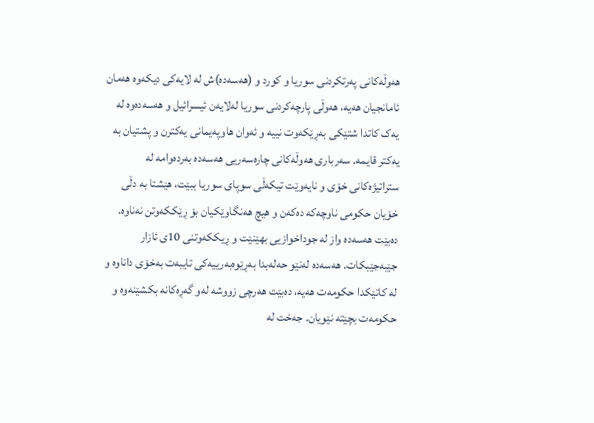هەوڵەکانی پەرتکردنی سوریا و کورد و (هەسەدە)ش لە لایەکی دیکەوە هەمان ئامانجیان هەیە، هەوڵی پارچەکردنی سوریا لەلایەن ئیسرائیل و هەسەدەوە لە یەک کاتدا شتێکی بەڕێکەوت نییە و ئەوان هاوپەیمانی یەکترن و پشتیان بە یەکتر قایمە. سەرباری هەوڵەکانی چارەسەریی هەسەدە بەردەوامە لە ستراتیژەکانی خۆی و نایەوێت تیکەڵی سوپای سوریا ببێت، هێشتا بە دڵی خۆیان حکومی ناوچەکە دەکەن و هیچ هەنگاوێکیان بۆ ڕێککەوتن نەناوە. دەبێت هەسەدە واز لە جوداخوازیی بهێنێت و ڕیککەوتنی 10ی ئازار جێبەجێبکات. هەسەدە لەنێو حەلەبدا بەڕێوەبەرییەکی تایبەت بەخۆی داناوە و لە کاتێکدا حکومەت هەیە، دەبێت هەرچی زووشە لەو گەڕەکانە بکشێنەوە و حکومەت بچێتە نێویان. جەخت لە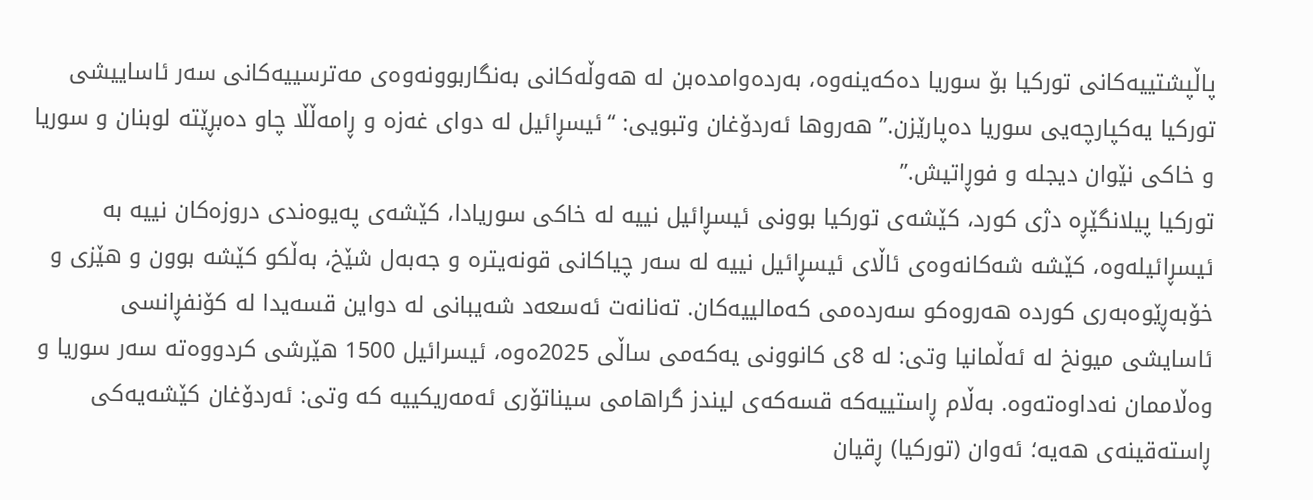پاڵپشتییەکانی تورکیا بۆ سوریا دەکەینەوە، بەردەوامدەبن لە هەوڵەکانی بەنگاربوونەوەی مەترسییەکانی سەر ئاساییشی تورکیا یەکپارچەیی سوریا دەپارێزن.” هەروها ئەردۆغان وتبویی: “ئیسڕائیل لە دوای غەزە و ڕامەڵڵا چاو دەبڕێتە لوبنان و سوریا و خاکی نێوان دیجلە و فوڕاتیش.”
تورکیا پیلانگێڕە دژی کورد، کێشەی تورکیا بوونی ئیسڕائیل نییە لە خاکی سوریادا، کێشەی پەیوەندی دروزەکان نییە بە ئیسڕائیلەوە، کێشە شەکانەوەی ئاڵای ئیسڕائیل نییە لە سەر چیاکانی قونەیترە و جەبەل شێخ، بەڵکو کێشە بوون و هێزی و خۆبەڕێوەبەری کوردە هەروەکو سەردەمی کەمالییەکان. تەنانەت ئەسعەد شەیبانی لە دواین قسەیدا لە کۆنفڕانسی ئاسایشی میونخ لە ئەڵمانیا وتی: لە 8ی کانوونی یەکەمی ساڵی 2025ەوە، ئیسرائیل 1500 هێرشی کردووەتە سەر سوریا و وەڵاممان نەداوەتەوە. بەڵام ڕاستییەکە قسەکەی لیندز گراهامی سیناتۆری ئەمەریکییە کە وتی: ئەردۆغان کێشەیەکی ڕاستەقینەی هەیە؛ ئەوان (تورکیا) ڕقیان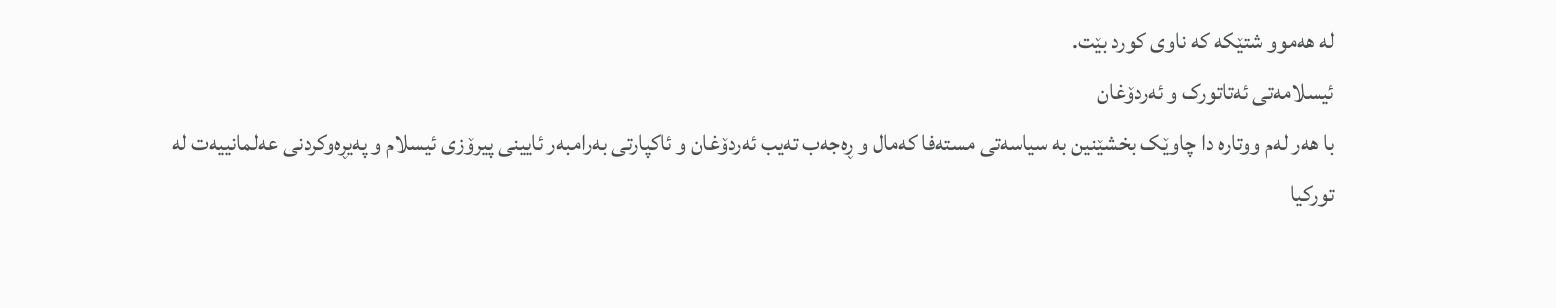لە هەموو شتێکە کە ناوی کورد بێت.
ئیسلامەتی ئەتاتورک و ئەردۆغان
با هەر لەم ووتارە دا چاوێک بخشێنین بە سیاسەتی مستەفا کەمال و ڕەجەب تەیب ئەردۆغان و ئاکپارتی بەرامبەر ئایینی پیرۆزی ئیسلام و پەیڕەوکردنی عەلمانییەت لە تورکیا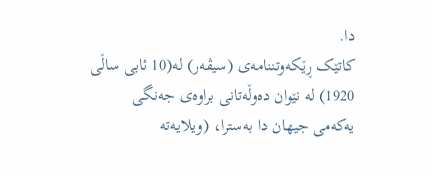دا.
کاتێک ڕێكەوتننامەی (سیڤەر) لە(10 ئابی ساڵی 1920) لە نێوان دەوڵەتانی براوەی جەنگی یەکەمی جیهان دا بەسترا، (ویلایەتە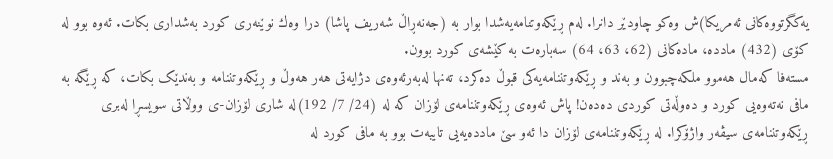یەكگرتووەكانی ئەمریكا)ش وەكو چاودێر دانرا. لەم ڕێكەوتنامەیەشدا بوار بە (جەنەڕاڵ شەریف پاشا) درا وەك نوێنەری كورد بەشداری بكات. ئەوە بوو لە كۆی (432) ماددە، مادەكانی (62، 63، 64) سەبارەت بە كێشەی كورد بوون.
مستەفا کەمال هەموو ملکەچبوون و بەند و ڕێکەوتننامەیەکی قبوڵ دەکرد، تەنها لەبەرئەوەی دژایەتی هەر هەوڵ و ڕێکەوتننامە و بەندێک بکات، کە ڕێگە بە مافی نەتەوەیی کورد و دەوڵەتی کوردی دەدەن! پاش ئەوەی ڕێکەوتننامەی لۆزان کە له (24/ 7/ 192)لە شاری لۆزان-ی ووڵاتی سویسڕا لەبری ڕێکەوتننامەی سیڤەر واژۆکرا. لە ڕێکەوتننامەی لۆزان دا ئەو سێ ماددەیەیی تایبەت بوو بە مافی کورد لە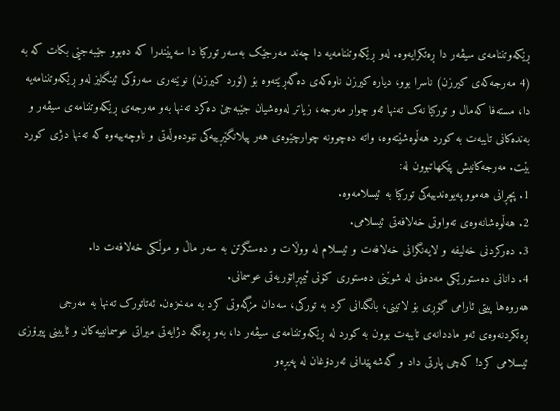ڕێکەوتننامەی سیڤەر دا ڕەتکرایەوە. لەو ڕێکەوتننامەیە دا چەند مەرجێک بەسەر تورکیا دا سەپێندرا کە دەبوو جێبەجێی بکات کە بە (4 مەرجەکەی کیرزن) ناسرا بوو، دیارە کیرزن ناوەکەی دەگەڕێتەوە بۆ (لۆرد کیرزن) نوێنەری سەرۆکی ئینگلیز لەو ڕێکەوتننامەیە دا، مستەفا کەمال و تورکیا نەک تەنها ئەو چوار مەرجە، زیاتر لەوەشیان جێبەجێ دەکرد تەنها بەو مەرجەی ڕێکەوتننامەی سیڤەر و بەندەکانی تایبەت بە کورد هەڵوەشێتەوە، واتە دەچوونە چوارچێوەی هەر پیلانگێڕییەکی نێودەوڵەتی و ناوچەییەوە کە تەنها دژی کورد بێت. مەرجەکانیش پێکهاتبوون لە:
1. پچڕانی هەموو پەیوەندییەکی تورکیا بە ئیسلامەوە.
2. هەڵوەشانەوەی تەواوتی خەلافەتی ئیسلامی.
3. دەرکردنی خەلیفە و لایەنگرانی خەلافەت و ئیسلام لە ووڵات و دەستگرتن بە سەر ماڵ و موڵکی خەلافەت دا.
4. دانانی دەستورێکی مەدەنی لە شوێنی دەستوری کۆنی ئیمپڕاتۆریەتی عوسمانی.
هەروەها پیتی ئارامی گۆڕی بۆ لاتینی، بانگدانی کرد بە تورکی، سەدان مزگەوتی کرد بە مەخزەن. ئەتاتورک تەنها بە مەرجی ڕەتکردنەوەی ئەو ماددانەی تایبەت بوون بە کورد لە ڕێکەوتننامەی سیڤەر دا، بەو ڕەنگە دژایەتی میراتی عوسمانییەکان و ئایینی پیرۆزی ئیسلامی کرد! کەچی پارتی داد و گەشەپێدانی ئەردۆغان لە پەیڕەو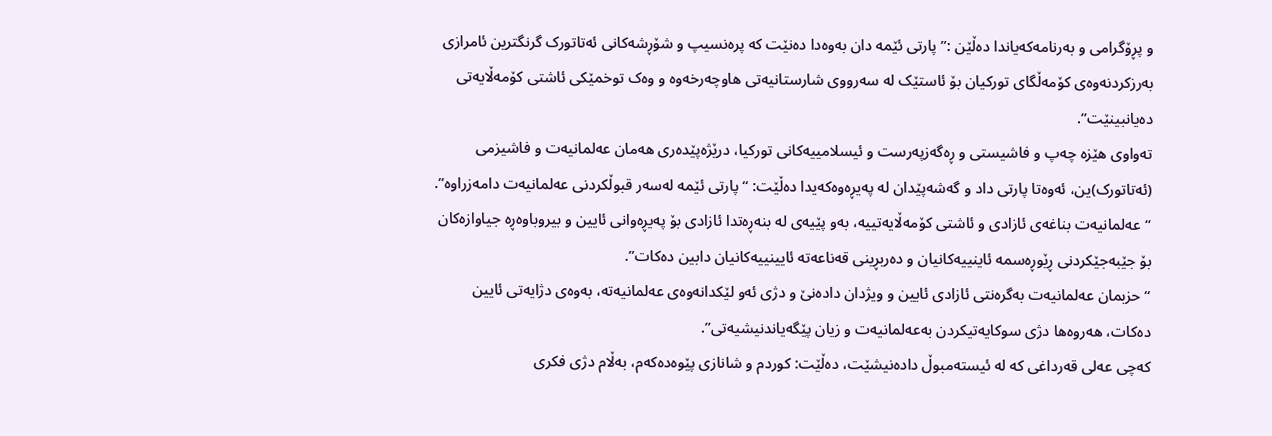و پڕۆگرامی و بەرنامەکەیاندا دەڵێن :”پارتی ئێمە دان بەوەدا دەنێت کە پرەنسیپ و شۆڕشەکانی ئەتاتورک گرنگترین ئامرازی بەرزکردنەوەی کۆمەڵگای تورکیان بۆ ئاستێک لە سەرووی شارستانیەتی هاوچەرخەوە و وەک توخمێکی ئاشتی کۆمەڵایەتی دەیانبینێت”.
تەواوی هێزە چەپ و فاشیستی و ڕەگەزپەرست و ئیسلامییەکانی تورکیا، درێژەپێدەری هەمان عەلمانیەت و فاشیزمی (ئەتاتورک)ین، ئەوەتا پارتی داد و گەشەپێدان لە پەیڕەوەکەیدا دەڵێت: “پارتی ئێمە لەسەر قبوڵكردنی عەلمانیەت دامەزراوە”.
“عەلمانیەت بناغەی ئازادی و ئاشتی کۆمەڵایەتییە، بەو پێیەی لە بنەڕەتدا ئازادی بۆ پەیڕەوانی ئایین و بیروباوەڕە جیاوازەکان بۆ جێبەجێکردنی ڕێوڕەسمە ئاینییەکانیان و دەربڕینی قەناعەتە ئایینییەکانیان دابین دەکات”.
“حزبمان عەلمانیەت بەگرەنتی ئازادی ئایین و ویژدان دادەنێ و دژی ئەو لێكدانەوەی عەلمانیەتە، بەوەی دژایەتی ئایین دەكات، هەروەها دژی سوكایەتیكردن بەعەلمانیەت و زیان پێگەیاندنیشیەتی”.
کەچی عەلی قەرداغی کە لە ئیستەمبوڵ دادەنیشێت، دەڵێت: کوردم و شانازی پێوەدەکەم، بەڵام دژی فکری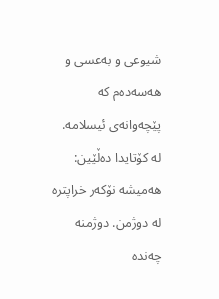شیوعی و بەعسی و هەسەدەم کە پێچەوانەی ئیسلامە.
لە کۆتایدا دەڵێین: هەمیشە نۆکەر خراپترە لە دوژمن. دوژمنە چەندە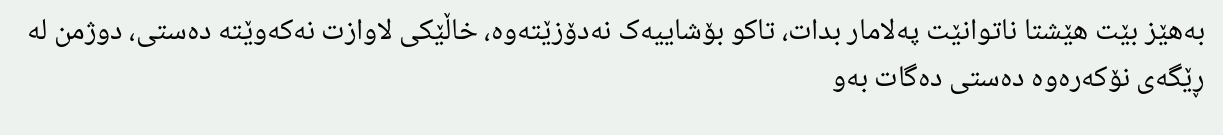بەهێز بێت هێشتا ناتوانێت پەلامار بدات، تاکو بۆشاییەک نەدۆزێتەوە، خاڵێکی لاوازت نەکەوێتە دەستی، دوژمن لە ڕێگەی نۆکەرەوە دەستی دەگات بەو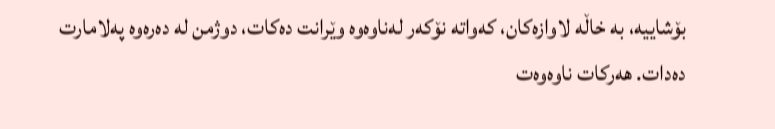بۆشاییە، بە خاڵە لاوازەکان، کەواتە نۆکەر لەناوەوە وێرانت دەکات، دوژمن لە دەرەوە پەلامارت دەدات. هەرکات ناوەوەت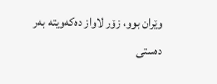وێران بوو، زۆر لاواز دەکەویتە بەر دەستی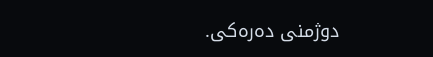دوژمنی دەرەکی.